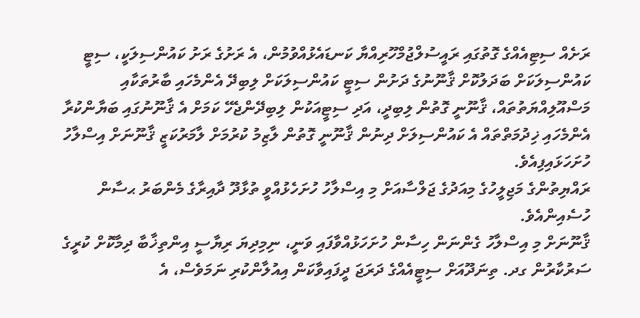ރަށެއް ސިޓިއެއްގެ ގޮތުގައި ރައީސުލްޖުމްހޫރިއްޔާ ކަނޑައެޅުއްވުމުން، އެ ރަށުގެ ރަށު ކައުންސިލަކީ، ސިޓީ ކައުންސިލަކަށް ބަދަލުކޮށް ޤާނޫނުގެ ދަށުން ސިޓީ ކައުންސިލަކަށް ލިބިދޭ އެންމެހައި ބާރުތަކާއި މަސްއޫލިއްޔަތުތައް، ޤާނޫނީ ގޮތުން ލިބިދީ، އަދި ސިޓީއަކުން ލިބިދޭންޖެހޭ ކަމަށް އެ ޤާނޫނުގައި ބަޔާންކުރާ އެންމެހައި ޚިދުމަތްތައް އެ ކައުންސިލަށް ދިނުން ޤާނޫނީ ގޮތުން ލާޒިމު ކުރުމަށް ލާމަރުކަޒީ ޤާނޫނަށް އިސްލާހު ހުށަހަޅައިފިއެވެ.
ރައްޔިތުންގެ މަޖިލީހުގެ މިއަދުގެ ޖަލްސާއަށް މި އިސްލާހު ހުށަހެޅުއްވީ ތުޅާދޫ ދާއިރާގެ މެންބަރު ޙސާން ހުސެއިންއެވެ.
ޤާނޫނަށް މި އިސްލާހު ގެންނަން ހިސާން ހުށަހަޅުއްވާފައި ވަނީ، ނިމިދިޔަ ރިޔާސީ އިންތިޚާބާ ދިމާކޮށް ކުރީގެ ސަރުކާރުން ގދ. ތިނަދޫއަށް ސިޓީއެއްގެ ދަރަޖަ ދީފައިވާކަން އިއުލާންކުރި ނަމަވެސް، އެ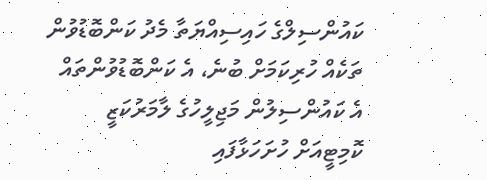ކައުންސިލްގެ ހައިސިއްޔަތާ މެދު ކަންބޮޑުވުން ތަކެއް ހުރިކަމަށް ބުނެ، އެ ކަންބޮޑުވުންތައް އެ ކައުންސިލުން މަޖިލީހުގެ ލާމަރުކަޒީ ކޮމިޓީއަށް ހުށަހަޅާފައި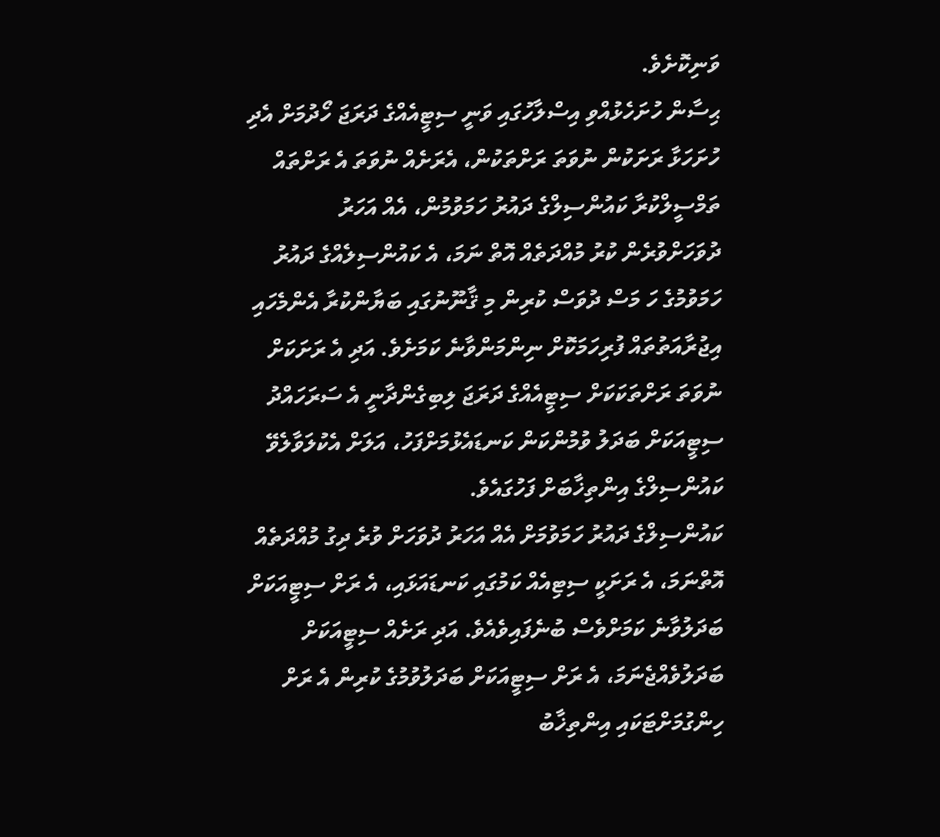ވަނިކޮށެވެ.
ޙިސާން ހުށަހެޅުއްވި އިސްލާހުގައި ވަނީ ސިޓީއެއްގެ ދަރަޖަ ހޯދުމަށް އެދި ހުށަހަޅާ ރަށަކުން ނުވަތަ ރަށްތަކުން، އެރަށެއް ނުވަތަ އެ ރަށްތައް ތަމްސީލްކުރާ ކައުންސިލްގެ ދައުރު ހަމަވުމުން، އެއް އަހަރު ދުވަހަށްވުރެން ކުރު މުއްދަތެއް އޮތް ނަމަ، އެ ކައުންސިލެއްގެ ދައުރު ހަމަވުމުގެ ހަ މަސް ދުވަސް ކުރިން މި ޤާނޫނުގައި ބަޔާންކުރާ އެންމެހައި އިޖުރާއަތުތައް ފުރިހަމަކޮށް ނިންމަންވާނެ ކަމަށެވެ. އަދި އެ ރަށަކަށް ނުވަތަ ރަށްތަކަކަށް ސިޓީއެއްގެ ދަރަޖަ ލިބިގެންދާނީ އެ ސަރަހައްދު ސިޓީއަކަށް ބަދަލު ވުމުންކަން ކަނޑައެޅުމަށްފަހު، އަލަށް އެކުލަވާލެވޭ ކައުންސިލްގެ އިންތިޚާބަށް ފަހުގައެވެ.
ކައުންސިލްގެ ދައުރު ހަމަވުމަށް އެއް އަހަރު ދުވަހަށް ވުރެ ދިގު މުއްދަތެއް އޮތްނަމަ، އެ ރަށަކީ ސިޓިއެއް ކަމުގައި ކަނޑައަޅައި، އެ ރަށް ސިޓީއަކަށް ބަދަލުވާނެ ކަމަށްވެސް ބުނެފައިވެއެވެ. އަދި ރަށެއް ސިޓީއަކަށް ބަދަލުވެއްޖެނަމަ، އެ ރަށް ސިޓީއަކަށް ބަދަލުވުމުގެ ކުރިން އެ ރަށް ހިންގުމަށްޓަކައި އިންތިޚާބު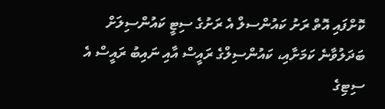ކޮށްފައި އޮތް ރަށު ކައުންސލް އެ ރަށުގެ ސިޓީ ކައުންސިލަށް ބަދަލުވާނެ ކަމަށާއި، ކައުންސިލްގެ ރައީސް އާއި ނައިބު ރައީސް އެ ސިޓިގެ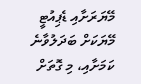މޭޔަރަށާއި ޑެޕިއުޓީ މޭޔަކަށް ބަދަލުވާނެ ކަމަށާއި، މި ގޮތަށް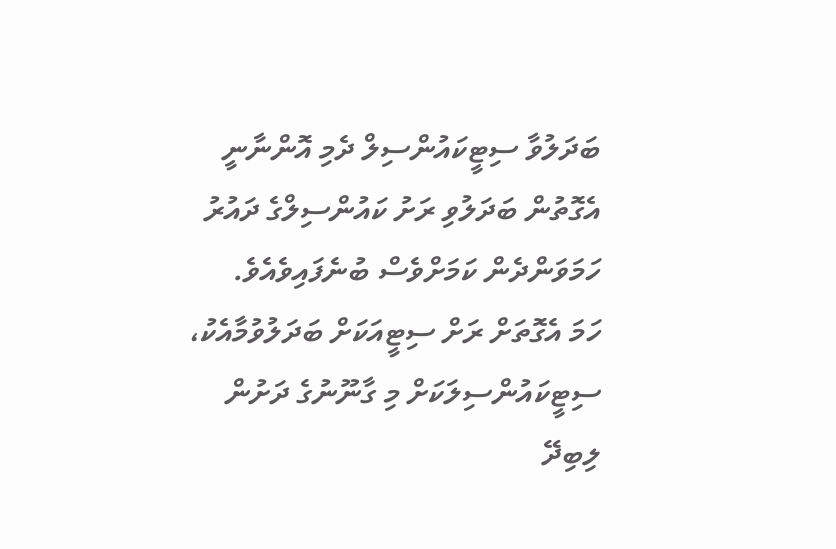ބަދަލުވާ ސިޓީކައުންސިލް ދެމި އޮންނާނީ އެގޮތުން ބަދަލުވި ރަށު ކައުންސިލްގެ ދައުރު ހަމަވަންދެން ކަމަށްވެސް ބުނެފައިވެއެވެ.
ހަމަ އެގޮތަށް ރަށް ސިޓީއަކަށް ބަދަލުވުމާއެކު، ސިޓީކައުންސިލަކަށް މި ގާނޫނުގެ ދަށުން ލިބިދޭ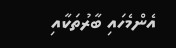އެންމެހައި ބާރުތަކާއި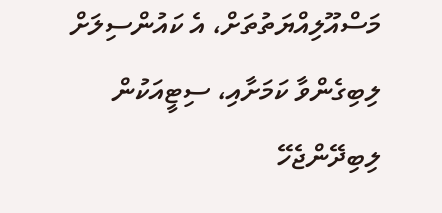މަސްއޫލިއްޔަތުތަށް، އެ ކައުންސިލަށް ލިބިގެންވާ ކަމަށާއި، ސިޓީއަކުން ލިބިދޭންޖެހޭ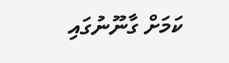ކަމަށް ގާނޫނުގައި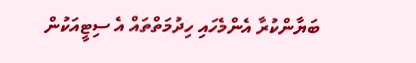ބަޔާންކުރާ އެންމެހައި ހިދުމަތްތައް އެ ސިޓީއަކުން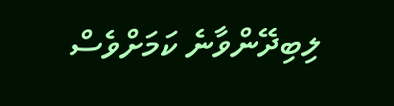ލިބިދޭންވާނެ ކަމަށްވެސް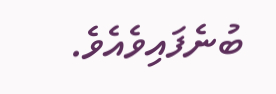ބުނެފައިވެއެވެ.